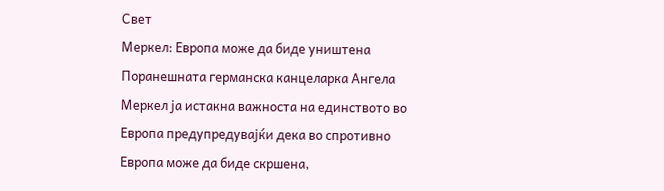Свет
Меркел: Европа може да биде уништена
Поранешната германска канцеларка Ангела Меркел ја истакна важноста на единството во Европа предупредувајќи дека во спротивно Европа може да биде скршена,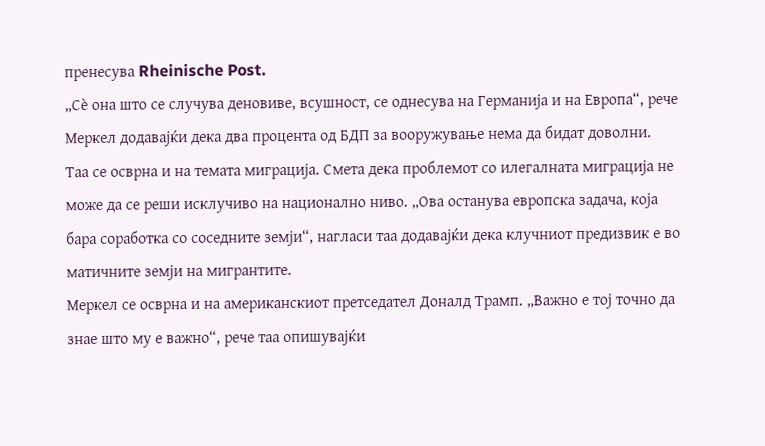пренесува Rheinische Post.
„Сѐ она што се случува деновиве, всушност, се однесува на Германија и на Европа“, рече Меркел додавајќи дека два процента од БДП за вооружување нема да бидат доволни.
Таа се осврна и на темата миграција. Смета дека проблемот со илегалната миграција не може да се реши исклучиво на национално ниво. „Ова останува европска задача, која бара соработка со соседните земји“, нагласи таа додавајќи дека клучниот предизвик е во матичните земји на мигрантите.
Меркел се осврна и на американскиот претседател Доналд Трамп. „Важно е тој точно да знае што му е важно“, рече таа опишувајќи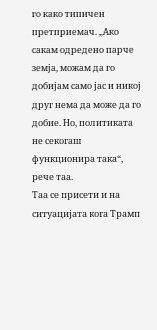го како типичен претприемач. „Ако сакам одредено парче земја, можам да го добијам само јас и никој друг нема да може да го добие. Но, политиката не секогаш функционира така“, рече таа.
Таа се присети и на ситуацијата кога Трамп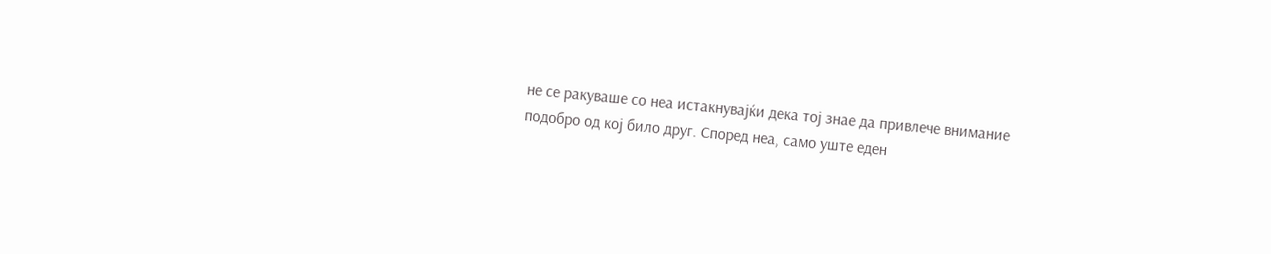не се ракуваше со неа истакнувајќи дека тој знае да привлече внимание подобро од кој било друг. Според неа, само уште еден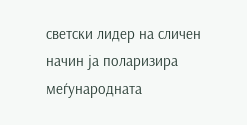светски лидер на сличен начин ја поларизира меѓународната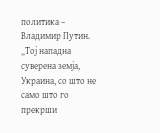политика – Владимир Путин.
„Тој нападна суверена земја, Украина, со што не само што го прекрши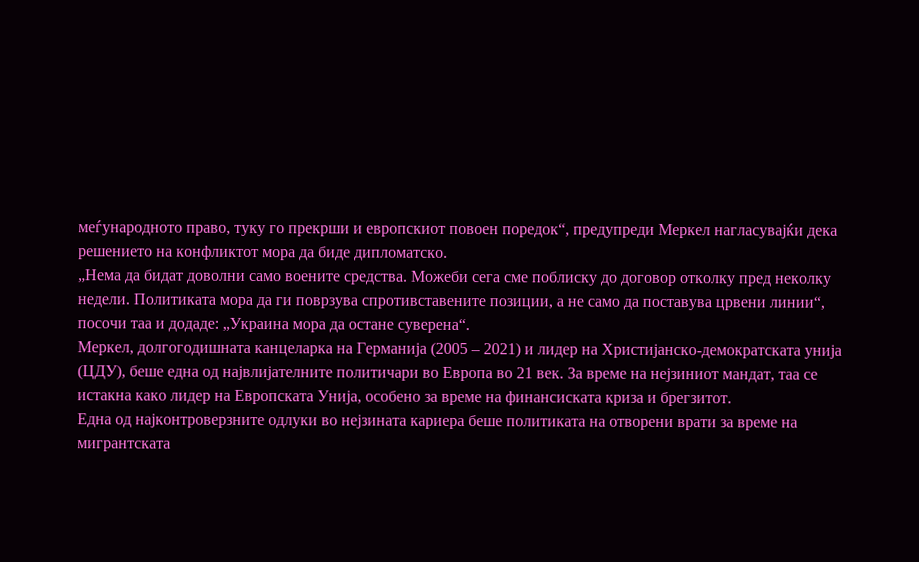меѓународното право, туку го прекрши и европскиот повоен поредок“, предупреди Меркел нагласувајќи дека решението на конфликтот мора да биде дипломатско.
„Нема да бидат доволни само воените средства. Можеби сега сме поблиску до договор отколку пред неколку недели. Политиката мора да ги поврзува спротивставените позиции, а не само да поставува црвени линии“, посочи таа и додаде: „Украина мора да остане суверена“.
Меркел, долгогодишната канцеларка на Германија (2005 – 2021) и лидер на Христијанско-демократската унија (ЦДУ), беше една од највлијателните политичари во Европа во 21 век. За време на нејзиниот мандат, таа се истакна како лидер на Европската Унија, особено за време на финансиската криза и брегзитот.
Една од најконтроверзните одлуки во нејзината кариера беше политиката на отворени врати за време на мигрантската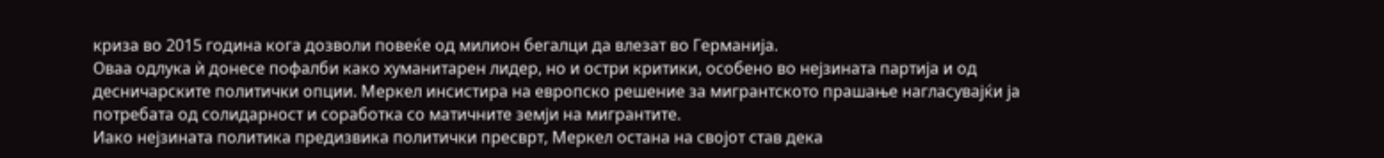криза во 2015 година кога дозволи повеќе од милион бегалци да влезат во Германија.
Оваа одлука ѝ донесе пофалби како хуманитарен лидер, но и остри критики, особено во нејзината партија и од десничарските политички опции. Меркел инсистира на европско решение за мигрантското прашање нагласувајќи ја потребата од солидарност и соработка со матичните земји на мигрантите.
Иако нејзината политика предизвика политички пресврт, Меркел остана на својот став дека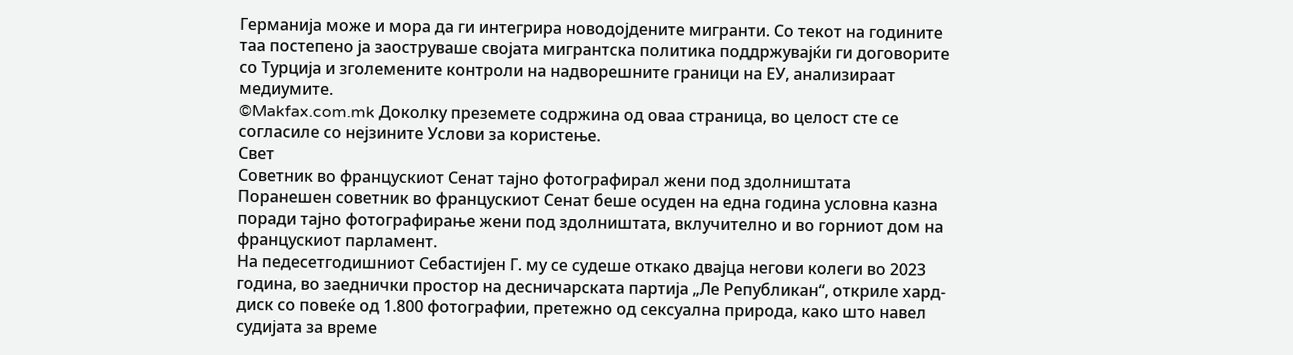Германија може и мора да ги интегрира новодојдените мигранти. Со текот на годините таа постепено ја заоструваше својата мигрантска политика поддржувајќи ги договорите со Турција и зголемените контроли на надворешните граници на ЕУ, анализираат медиумите.
©Makfax.com.mk Доколку преземете содржина од оваа страница, во целост сте се согласиле со нејзините Услови за користење.
Свет
Советник во францускиот Сенат тајно фотографирал жени под здолништата
Поранешен советник во францускиот Сенат беше осуден на една година условна казна поради тајно фотографирање жени под здолништата, вклучително и во горниот дом на францускиот парламент.
На педесетгодишниот Себастијен Г. му се судеше откако двајца негови колеги во 2023 година, во заеднички простор на десничарската партија „Ле Републикан“, откриле хард-диск со повеќе од 1.800 фотографии, претежно од сексуална природа, како што навел судијата за време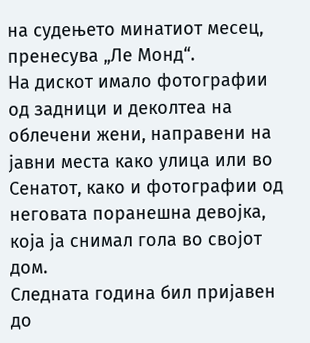на судењето минатиот месец, пренесува „Ле Монд“.
На дискот имало фотографии од задници и деколтеа на облечени жени, направени на јавни места како улица или во Сенатот, како и фотографии од неговата поранешна девојка, која ја снимал гола во својот дом.
Следната година бил пријавен до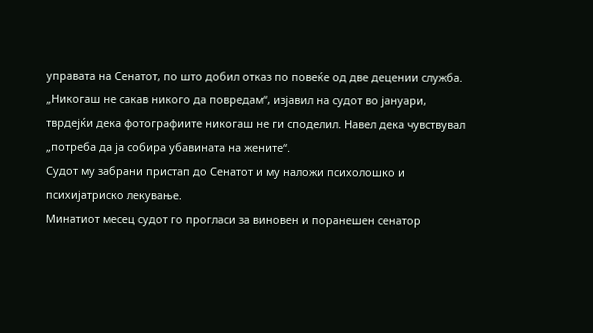управата на Сенатот, по што добил отказ по повеќе од две децении служба.
„Никогаш не сакав никого да повредам“, изјавил на судот во јануари, тврдејќи дека фотографиите никогаш не ги споделил. Навел дека чувствувал „потреба да ја собира убавината на жените“.
Судот му забрани пристап до Сенатот и му наложи психолошко и психијатриско лекување.
Минатиот месец судот го прогласи за виновен и поранешен сенатор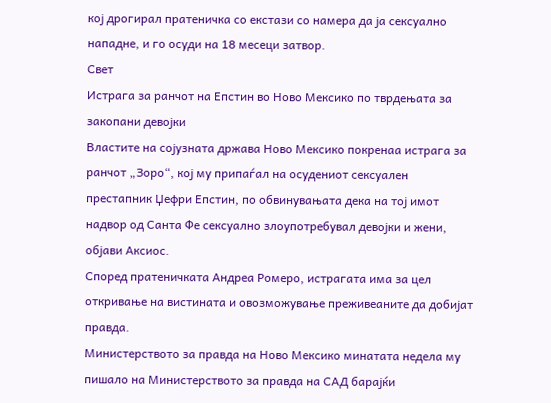кој дрогирал пратеничка со екстази со намера да ја сексуално нападне, и го осуди на 18 месеци затвор.
Свет
Истрага за ранчот на Епстин во Ново Мексико по тврдењата за закопани девојки
Властите на сојузната држава Ново Мексико покренаа истрага за ранчот „Зоро“, кој му припаѓал на осудениот сексуален престапник Џефри Епстин, по обвинувањата дека на тој имот надвор од Санта Фе сексуално злоупотребувал девојки и жени, објави Аксиос.
Според пратеничката Андреа Ромеро, истрагата има за цел откривање на вистината и овозможување преживеаните да добијат правда.
Министерството за правда на Ново Мексико минатата недела му пишало на Министерството за правда на САД барајќи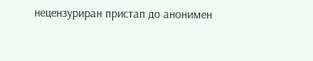нецензуриран пристап до анонимен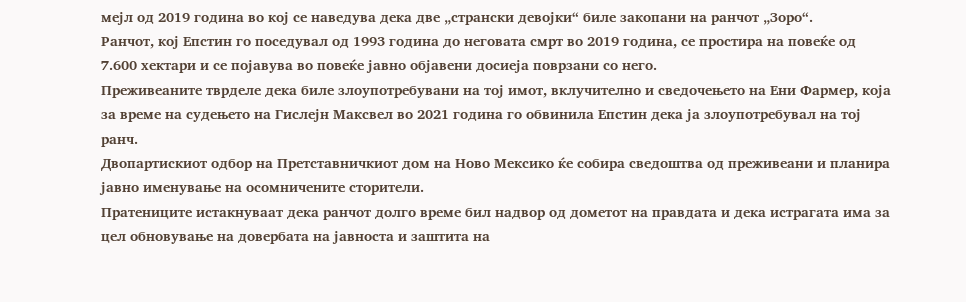мејл од 2019 година во кој се наведува дека две „странски девојки“ биле закопани на ранчот „Зоро“.
Ранчот, кој Епстин го поседувал од 1993 година до неговата смрт во 2019 година, се простира на повеќе од 7.600 хектари и се појавува во повеќе јавно објавени досиеја поврзани со него.
Преживеаните тврделе дека биле злоупотребувани на тој имот, вклучително и сведочењето на Ени Фармер, која за време на судењето на Гислејн Максвел во 2021 година го обвинила Епстин дека ја злоупотребувал на тој ранч.
Двопартискиот одбор на Претставничкиот дом на Ново Мексико ќе собира сведоштва од преживеани и планира јавно именување на осомничените сторители.
Пратениците истакнуваат дека ранчот долго време бил надвор од дометот на правдата и дека истрагата има за цел обновување на довербата на јавноста и заштита на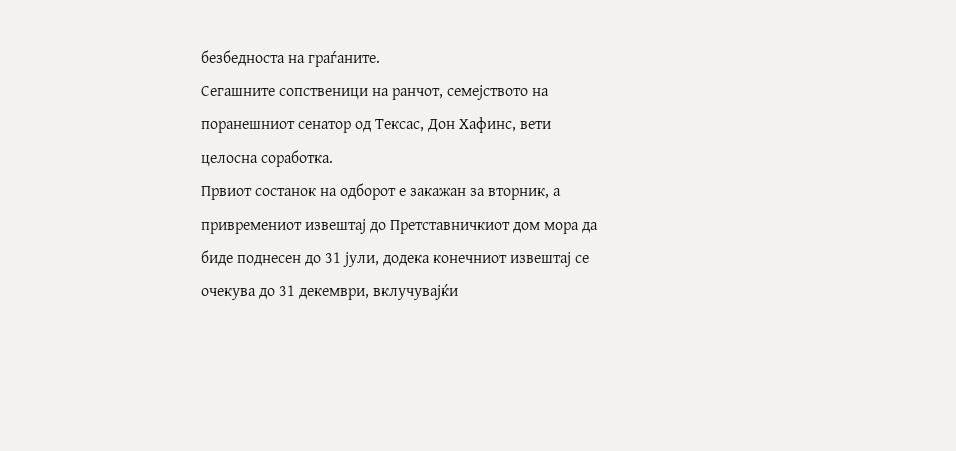безбедноста на граѓаните.
Сегашните сопственици на ранчот, семејството на поранешниот сенатор од Тексас, Дон Хафинс, вети целосна соработка.
Првиот состанок на одборот е закажан за вторник, а привремениот извештај до Претставничкиот дом мора да биде поднесен до 31 јули, додека конечниот извештај се очекува до 31 декември, вклучувајќи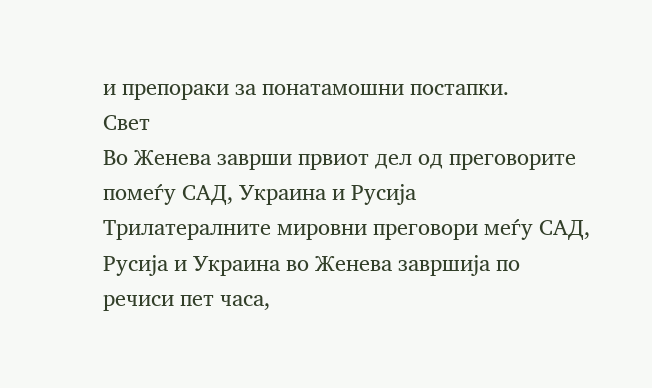и препораки за понатамошни постапки.
Свет
Во Женева заврши првиот дел од преговорите помеѓу САД, Украина и Русија
Трилатералните мировни преговори меѓу САД, Русија и Украина во Женева завршија по речиси пет часа,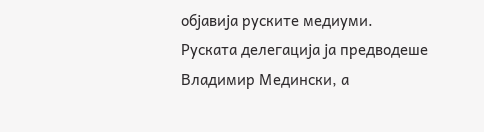објавија руските медиуми.
Руската делегација ја предводеше Владимир Медински, а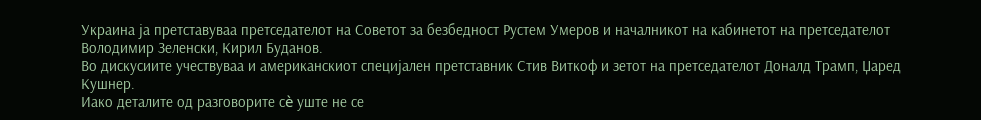Украина ја претставуваа претседателот на Советот за безбедност Рустем Умеров и началникот на кабинетот на претседателот Володимир Зеленски, Кирил Буданов.
Во дискусиите учествуваа и американскиот специјален претставник Стив Виткоф и зетот на претседателот Доналд Трамп, Џаред Кушнер.
Иако деталите од разговорите сè уште не се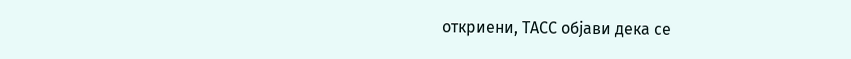откриени, ТАСС објави дека се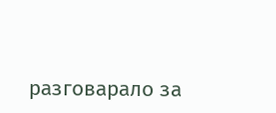разговарало за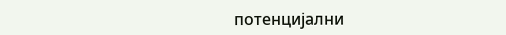потенцијални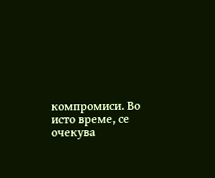компромиси. Во исто време, се очекува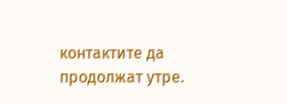контактите да продолжат утре.